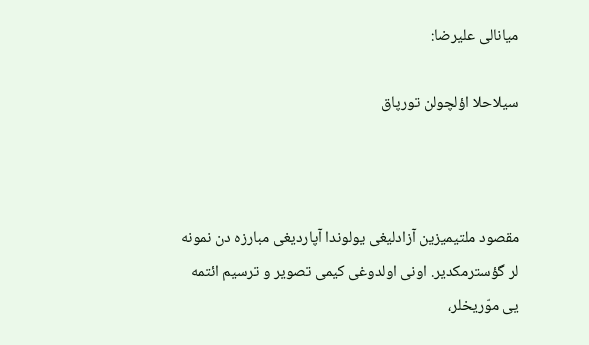میانالی علیرضا:

سیلاحلا اؤلچولن تورپاق



مقصود ملتیمیزین آزادلیغی یولوندا آپاردیغی مبارزه دن نمونه لر گؤسترمکدیر. اونی اولدوغی کیمی تصویر و ترسیم ائتمه یی موّریخلر،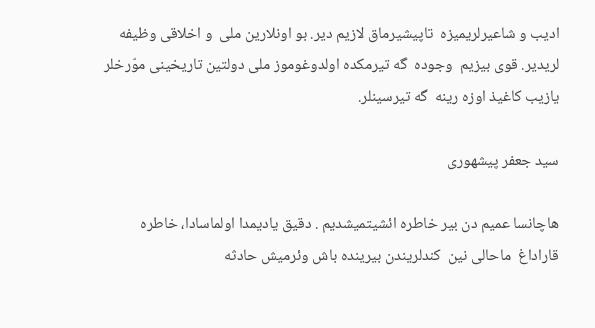ادیب و شاعیرلریمیزه  تاپیشیرماق لازیم دیر. بو اونلارین ملی  و اخلاقی وظیفه لریدیر. قوی بیزیم  وجوده  گه تیرمکده اولدوغوموز ملی دولتین تاریخینی موّرخلر یازیب کاغیذ اوزه رینه  گه تیرسینلر.

سید جعفر پیشهوری

هاچانسا عمیم دن بیر خاطره ائشیتمیشدیم . دقیق یادیمدا اولماسادا، خاطره  قاراداغ  ماحالی نین  کندلریندن بیرینده باش وئرمیش حادثه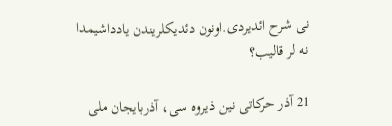نی شرح ائدیردی.اونون دئدیکلریندن یادداشیمدا  نه لر قالیب؟

21 آذر حرکاتی نین ذیروه سی، آذربایجان ملی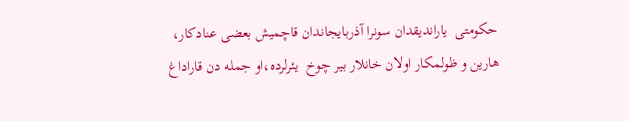حکومتی  یاراندیقدان سونرا آذربایجاندان قاچمیش بعضی عنادکار، هارین و ظولمکار اولان خانلار بیر چوخ  یئرلرده،او جمله دن قاراداغ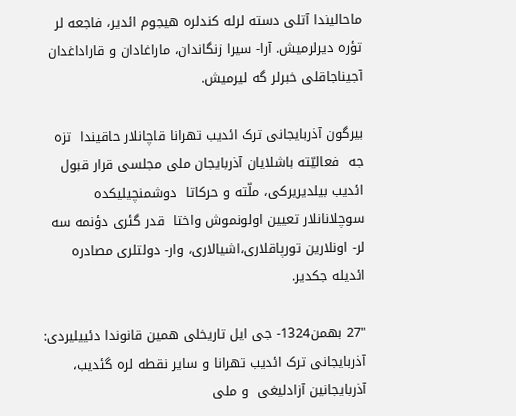ماحالیندا آتلی دسته لرله کندلره هیجوم ائدیر، فاجعه لر تؤره دیرلرمیش. آرا- سیرا زنگاندان، ماراغادان و قاراداغدان آجیناجاقلی خبرلر گه لیرمیش.

بیرگون آذربایجانی ترک ائدیب تهرانا قاچانلار حاقیندا  تزه جه  فعالیّته باشلایان آذربایجان ملی مجلسی قرار قبول ائدیب بیلدیریرکی، ملّته و حرکاتا  دوشمنچیلیکده  سوچلانانلار تعیین اولونموش واختا  قدر گئری دؤنمه سه لر- اونلارین تورپاقلاری،اشیالاری، وار- دولتلری مصادره ائدیله جکدیر.

"27 بهمن1324- جی ایل تاریخلی همین قانوندا دئییلیردی: آذربایجانی ترک ائدیب تهرانا و سایر نقطه لره گئدیب، آذربایجانین آزادلیغی  و ملی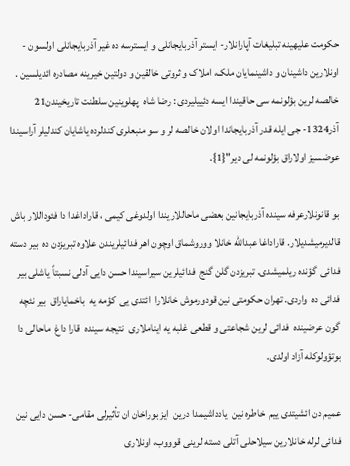حکومت علیهینه تبلیغات آپارانلار- ایستر آذربایجانلی و ایسترسه ده غیر آذربایجانلی اولسون - اونلارین داشینان و داشینمایان ملک، املاک و ثروتی خالقین و دولتین خیرینه مصادره ائدیلسین . خالصه لرین بؤلونمه سی حاقیندا ایسه دئییلیردی : رضا شاه  پهلوینین سلطنت تاریخیندن21 آذر1324- جی ایله قدر آذربایجاندا اولان خالصه لر و سو منبعلری کندلرده یاشایان کندلیلر آراسیندا عوضسیز اولاراق بؤلونمه لی دیر"{1}.

بو قانونلارعرفه سینده آذربایجانین بعضی ماحاللاریندا اولدوغی کیمی ، قاراداغدا دا فئوداللار باش قالدیرمیشدیلار. قاراداغا عبدالله خانلا ووروشماق اوچون اهر فدائیلریندن علاوه تبریزدن ده  بیر دسته  فدائی  گؤنده ریلمیشدی. تبریزدن گلن گنج  فدائیلرین سیراسیندا حسن دایی آدلی نسبتاً یاشلی بیر فدائی ده  واردی. تهران حکومتی نین قودورموش خانلارا  ائتدی یی  کؤمه یه  باخمایاراق  بیر نئچه گون عرضینده  فدائی لرین شجاعتی و قطعی غلبه یه ایناملاری  نتیجه سینده  قارا داغ  ماحالی دا  بوتؤولوکله آزاد اولدی.

عمیم دن ائشیتدی ییم  خاطره نین  یادداشیمدا درین  ایز بوراخان ان تأثیرلی مقامی- حسن دایی نین فدائی لرله خانلارین سیلاحلی آتلی دسته لرینی قوووب، اونلاری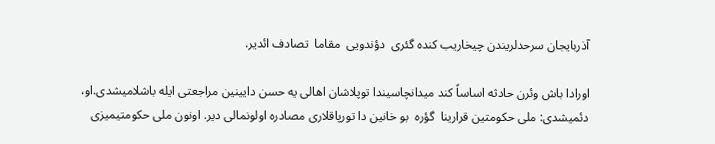آذربایجان سرحدلریندن چیخاریب کنده گئری  دؤندویی  مقاما  تصادف ائدیر.

اورادا باش وئرن حادثه اساساً کند میدانچاسیندا توپلاشان اهالی یه حسن دایینین مراجعتی ایله باشلامیشدی.او، دئمیشدی: ملی حکومتین قرارینا  گؤره  بو خانین دا تورپاقلاری مصادره اولونمالی دیر. اونون ملی حکومتیمیزی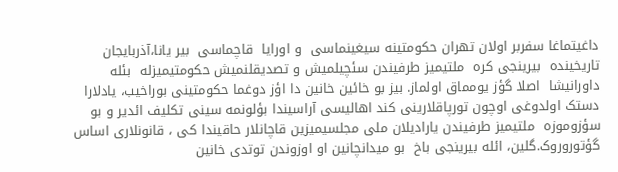داغیتماغا سفربر اولان تهران حکومتینه سیغینماسی  و اورایا  قاچماسی  بیر یانا،آذربایجان تاریخینده  بیرینجی کره  ملتیمیز طرفیندن سئچیلمیش و تصدیقلنمیش حکومتیمیزله  بئله داورانیشا  اصلا گؤز یومماق اولماز. بیز بو خائین خانین دا اؤز دوغما حکومتینی بوراخیب، یادلارا دستک اولدوغی اوچون تورپاقلارینی کند اهالیسی آراسیندا بؤلونمه سینی تکلیف ائدیر و بو سؤزوموزه  ملتیمیز طرفیندن یارادیلان ملی مجلسیمیزین قاچانلار حاقیندا کی ، قانونلاری اساس گؤتوروروک.گلین، ائله بیرینجی باخ  بو میدانچانین او اوزوندن توتدی خانین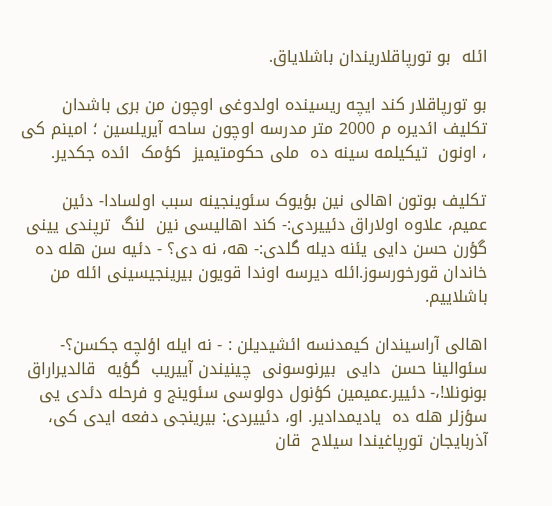ائله  بو تورپاقلاریندان باشلایاق.

بو تورپاقلار کند ایچه ریسینده اولدوغی اوچون من بری باشدان تکلیف ائدیره م 2000 متر مدرسه اوچون ساحه آیریلسین ؛ امینم کی ، اونون  تیکیلمه سینه ده  ملی حکومتیمیز  کؤمک  ائده جکدیر.

تکلیف بوتون اهالی نین بؤیوک سئوینجینه سبب اولسادا- دئین عمیم، علاوه اولاراق دئییردی:- کند اهالیسی نین  لنگ  ترپندی یینی گؤرن حسن دایی یئنه دیله گلدی:- هه، نه دی؟ - دئیه سن هله ده خاندان قورخورسوز.ائله دیرسه اوندا قویون بیرینجیسینی ائله من باشلاییم.

اهالی آراسیندان کیمدنسه ائشیدیلن : - نه ایله اؤلچه جکسن؟- سئوالینا حسن  دایی  بیرنوسونی  چینیندن آییریب  گؤیه  قالدیراراق  بونونلا!،- دئییر.عمیمین کؤنول دولوسی سئوینج و فرحله دئدی یی سؤزلر هله ده  یادیمدادیر. او، دئییردی: بیرینجی دفعه ایدی کی، آذربایجان تورپاغیندا سیلاح  قان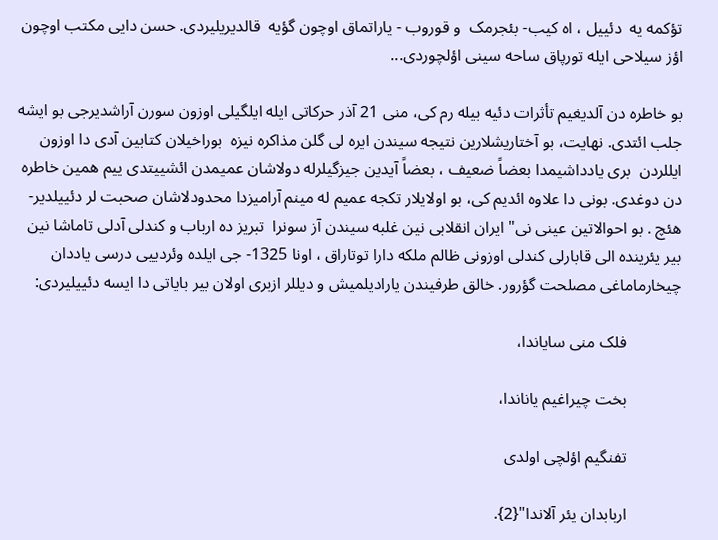تؤکمه یه  دئییل ، اه کیب- بئجرمک  و قوروب - یاراتماق اوچون گؤیه  قالدیریلیردی. حسن دایی مکتب اوچون اؤز سیلاحی ایله تورپاق ساحه سینی اؤلچوردی...

بو خاطره دن آلدیغیم تأثرات دئیه بیله رم کی، منی 21 آذر حرکاتی ایله ایلگیلی اوزون سورن آراشدیرجی بو ایشه جلب ائتدی. نهایت، بو آختاریشلارین نتیجه سیندن ایره لی گلن مذاکره نیزه  بوراخیلان کتابین آدی دا اوزون ایللردن  بری یادداشیمدا بعضاً ضعیف ، بعضاً آیدین جیزگیلرله دولاشان عمیمدن ائشییتدی ییم همین خاطره دن دوغدی. بونی دا علاوه ائدیم کی، بو اولایلار تکجه عمیم له مینم آرامیزدا محدودلاشان صحبت لر دئییلدیر- هئچ . بو احوالاتین عینی نی" ایران انقلابی نین غلبه سیندن آز سونرا  تبریز ده ارباب و کندلی آدلی تاماشا نین بیر یئرینده الی قابارلی کندلی اوزونی ظالم ملکه دارا توتاراق ، اونا 1325- جی ایلده وئردییی درسی یاددان چیخارماماغی مصلحت گؤرور. خالق طرفیندن یارادیلمیش و دیللر ازبری اولان بیر بایاتی دا ایسه دئییلیردی:

             فلک منی سایاندا،

             بخت چیراغیم یاناندا،

             تفنگیم اؤلچی اولدی

             اربابدان یئر آلاندا"{2}.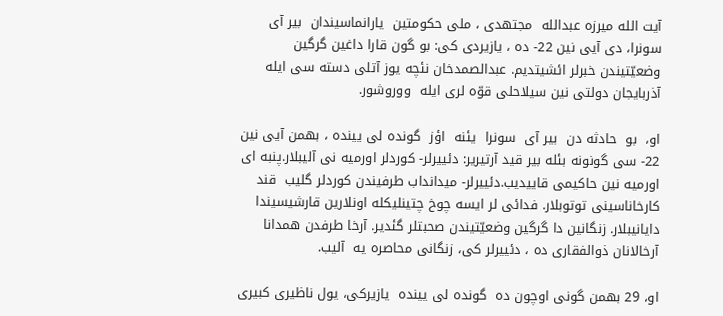آیت الله میرزه عبدالله  مجتهدی ، ملی حکومتین  یارانماسیندان  بیر آی سونرا، دی آیی نین 22- ده ، یازیردی کی: بو گون قارا داغین گرگین وضعیّتیندن خبرلر ائشیتدیم. عبدالصمدخان نئچه یوز آتلی دسته سی ایله آذربایجان دولتی نین سیلاحلی قوّه لری ایله  ووروشور.

او،  بو  حادثه دن  بیر آی  سونرا  یئنه  اؤز  گونده لی یینده ، بهمن آیی نین 22- سی گونونه بئله بیر قید آرتیریر: دئییرلر- کوردلر اورمیه نی آلیبلار.پنبه ای اورمیه نین حاکیمی قاییدیب.دئییرلر- میدانداب طرفیندن کوردلر گلیب  قند کارخاناسینی توتوبلار. فدائی لر ایسه چوخ چتینلیکله اونلارین قارشیسیندا دایانیبلار. زنگانین دا گرگین وضعیّتیندن صحبتلر گئدیر. آرخا طرفدن همدانا آرخالانان ذوالفقاری ده ، دئییرلر کی، زنگانی محاصره یه  آلیب.

او، 29 بهمن گونی اوچون ده  گونده لی یینده  یازیرکی، یول ناظیری کبیری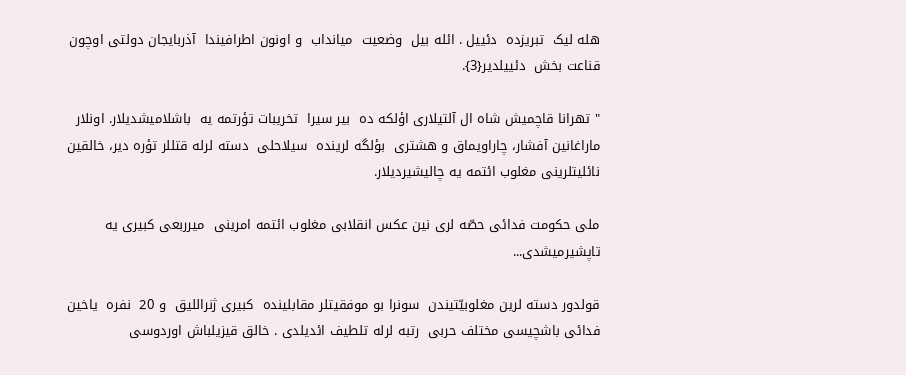هله لیک  تبریزده  دئییل . ائله بیل  وضعیت  میانداب  و اونون اطرافیندا  آذربایجان دولتی اوچون قناعت بخش  دئییلدیر{3}.

" تهرانا قاچمیش شاه ال آلتیلاری اؤلکه ده  بیر سیرا  تخریبات تؤرتمه یه  باشلامیشدیلار. اونلار ماراغانین آفشار، چاراویماق و هشتری  بؤلگه لرینده  سیلاحلی  دسته لرله قتللر تؤره دیر، خالقین نائلیتلرینی مغلوب ائتمه یه چالیشیردیلار.

ملی حکومت فدائی حصّه لری نین عکس انقلابی مغلوب ائتمه امرینی  میرربعی کبیری یه  تاپشیرمیشدی...

قولدور دسته لرین مغلوبیّتیندن  سونرا بو موفقیتلر مقابلینده  کبیری ژنراللیق  و 20  نفره  یاخین  فدائی باشچیسی مختلف حربی  رتبه لرله تلطیف ائدیلدی . خالق قیزیلباش اوردوسی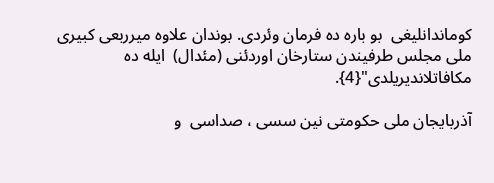کوماندانلیغی  بو باره ده فرمان وئردی. بوندان علاوه میرربعی کبیری ملی مجلس طرفیندن ستارخان اوردئنی (مئدال)  ایله ده  مکافاتلاندیریلدی"{4}.

آذربایجان ملی حکومتی نین سسی ، صداسی  و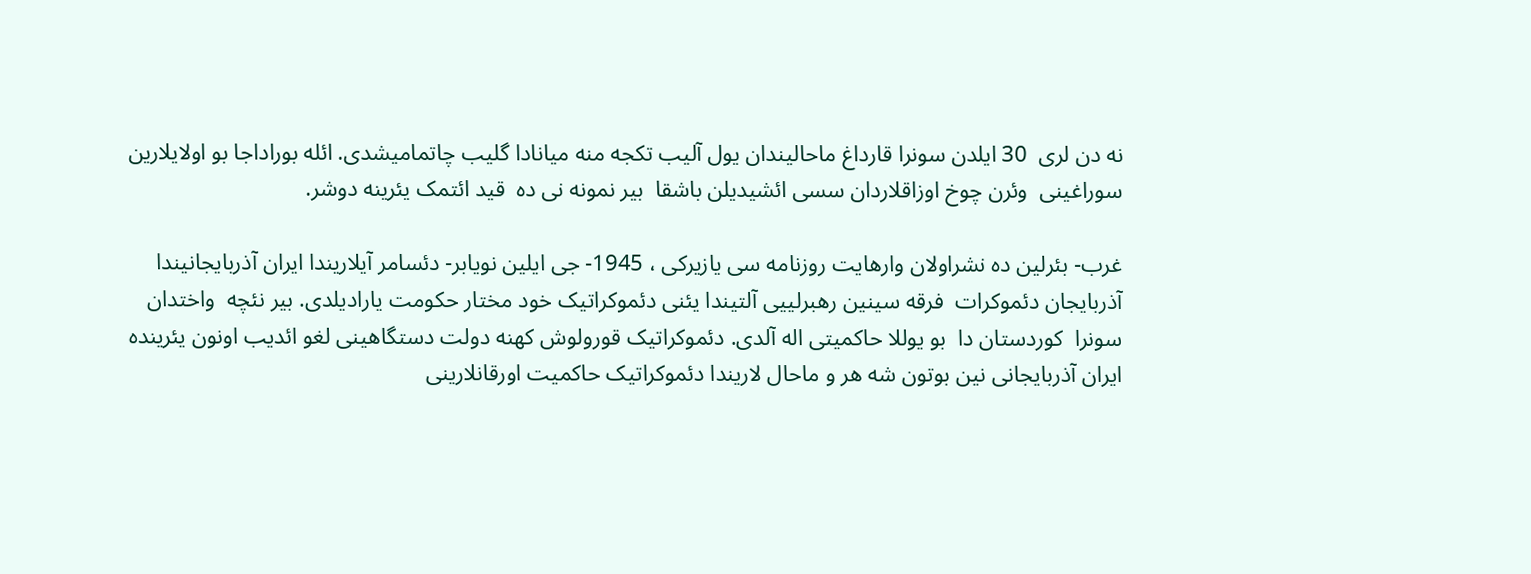نه دن لری  30 ایلدن سونرا قارداغ ماحالیندان یول آلیب تکجه منه میانادا گلیب چاتمامیشدی. ائله بوراداجا بو اولایلارین  سوراغینی  وئرن چوخ اوزاقلاردان سسی ائشیدیلن باشقا  بیر نمونه نی ده  قید ائتمک یئرینه دوشر.

غرب- بئرلین ده نشراولان وارهایت روزنامه سی یازیرکی ، 1945- جی ایلین نویابر- دئسامر آیلاریندا ایران آذربایجانیندا آذربایجان دئموکرات  فرقه سینین رهبرلییی آلتیندا یئنی دئموکراتیک خود مختار حکومت یارادیلدی. بیر نئچه  واختدان  سونرا  کوردستان دا  بو یوللا حاکمیتی اله آلدی. دئموکراتیک قورولوش کهنه دولت دستگاهینی لغو ائدیب اونون یئرینده ایران آذربایجانی نین بوتون شه هر و ماحال لاریندا دئموکراتیک حاکمیت اورقانلارینی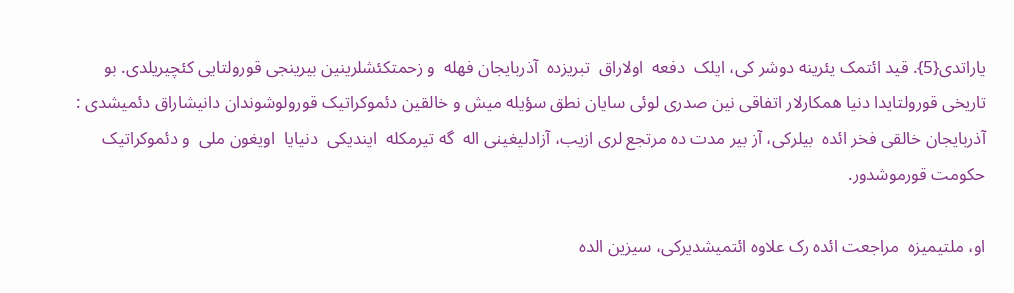یاراتدی{5}. قید ائتمک یئرینه دوشر کی، ایلک  دفعه  اولاراق  تبریزده  آذربایجان فهله  و زحمتکئشلرینین بیرینجی قورولتایی کئچیریلدی. بو تاریخی قورولتایدا دنیا همکارلار اتفاقی نین صدری لوئی سایان نطق سؤیله میش و خالقین دئموکراتیک قورولوشوندان دانیشاراق دئمیشدی : آذربایجان خالقی فخر ائده  بیلرکی، آز بیر مدت ده مرتجع لری ازیب، آزادلیغینی اله  گه تیرمکله  ایندیکی  دنیایا  اویغون ملی  و دئموکراتیک  حکومت قورموشدور.

او، ملتیمیزه  مراجعت ائده رک علاوه ائتمیشدیرکی، سیزین الده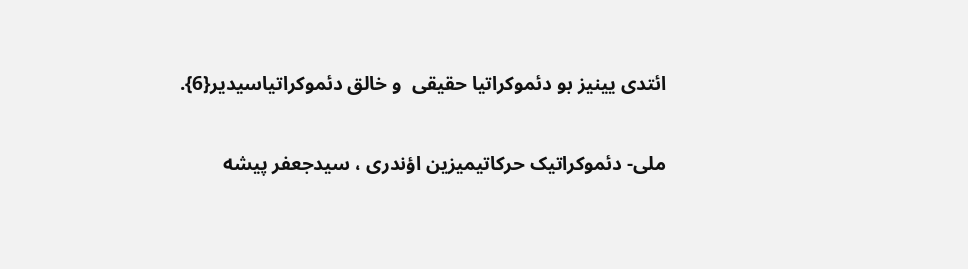ائتدی یینیز بو دئموکراتیا حقیقی  و خالق دئموکراتیاسیدیر{6}.

ملی- دئموکراتیک حرکاتیمیزین اؤندری ، سیدجعفر پیشه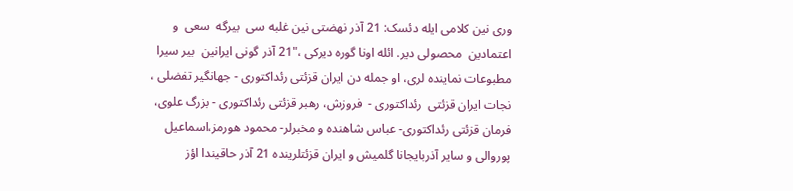وری نین کلامی ایله دئسک: 21 آذر نهضتی نین غلبه سی  بیرگه  سعی  و اعتمادین  محصولی دیر. ائله اونا گوره دیرکی ،"21 آذر گونی ایرانین  بیر سیرا مطبوعات نماینده لری، او جمله دن ایران قزئتی رئداکتوری - جهانگیر تفضلی ، نجات ایران قزئتی  رئداکتوری -  فروزش، رهبر قزئتی رئداکتوری - بزرگ علوی، فرمان قزئتی رئداکتوری- عباس شاهنده و مخبرلر- محمود هورمز،اسماعیل پوروالی و سایر آذربایجانا گلمیش و ایران قزئتلرینده 21 آذر حاقیندا اؤز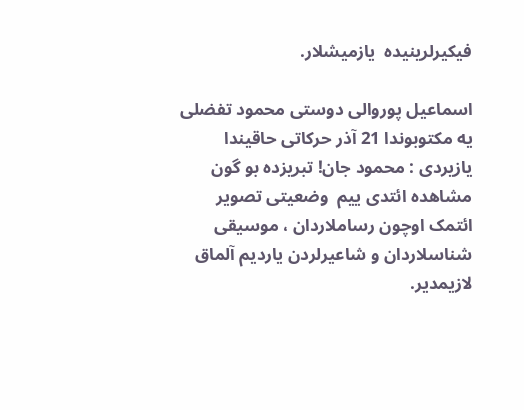فیکیرلرینیده  یازمیشلار.

اسماعیل پوروالی دوستی محمود تفضلی یه مکتوبوندا 21 آذر حرکاتی حاقیندا یازیردی : محمود جان! تبریزده بو گون مشاهده ائتدی ییم  وضعیتی تصویر ائتمک اوچون رساملاردان ، موسیقی شناسلاردان و شاعیرلردن یاردیم آلماق لازیمدیر.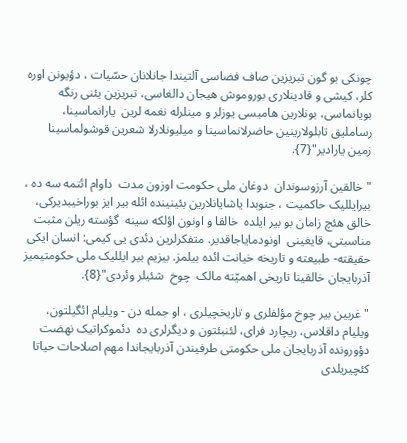چونکی بو گون تبریزین صاف فضاسی آلتیندا جانلانان حسّیات ، دؤیونن اوره کلر، کیشی و قادینلاری بوروموش هیجان دالغاسی، تبریزین یئنی رنگه بویانماسی، بونلارین هامیسی یوزلر و مینلرله نغمه لرین  یارانماسینا، رساملیق تابلولارینین حاضرلانماسینا و میلیونلارلا شعرین قوشولماسینا زمین یارادیر"{7}.

" خالقین آرزوسوندان  دوغان ملی حکومت اوزون مدت  داوام ائتمه سه ده ، بیرایللیک حاکمیت ، جنوبدا یاشایانلارین بئینینده ائله بیر ایز بوراخیبدیرکی، خالق هئچ زامان بو بیر ایلده  خالقا و اونون اؤلکه سینه  گؤسته ریلن مثبت مناسبتی، قایغینی  اونودمایاجاقدیر. متفکرلرین دئدی یی کیمی: انسان ایکی حقیقته- طبیعته و تاریخه خیانت ائده بیلمز. بیزیم بیر ایللیک ملی حکومتیمیز آذربایجان خالقینا تاریخی اهمیّته مالک  چوخ  شئیلر وئردی"{8}.

" غربین بیر چوخ مؤلفلری و تاریخچیلری ، او جمله دن - ویلیام ائگیلتون، ویلیام داقلاس، ریچارد فرای، لئنبئتون و دیگرلری ده  دئموکراتیک نهضت دؤورونده آذربایجان ملی حکومتی طرفیندن آذربایجاندا مهم اصلاحات حیاتا کئچیریلدی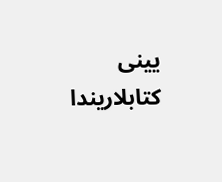یینی کتابلاریندا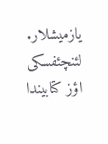یازمیشلار. لئنچئفسکی اؤز کتابیندا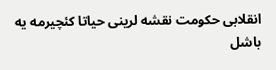انقلابی حکومت نقشه لرینی حیاتا کئچیرمه یه باشل